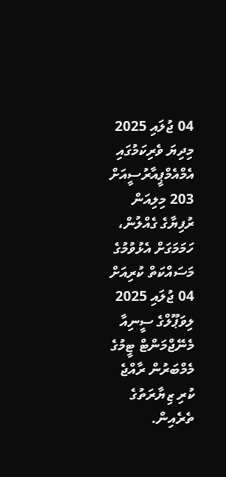04 ޖުލައި 2025
މިދިޔަ ވެރިކަމުގައި އެމްއެމްޕީއާރުސީއަށް 203 މިލިއަން ރުފިޔާގެ ގެއްލުން، ހަމަމަގަށް އެޅުވުމުގެ މަސައްކަތް ކުރިއަށް
04 ޖުލައި 2025
ލިވަޕޫލްގެ ސީނިއާ މެނޭޖްމަންޓް ޓީމުގެ މެމްބަރުން ރާއްޖެ ކުރި ޒިޔާރަތުގެ ތެރެއިން.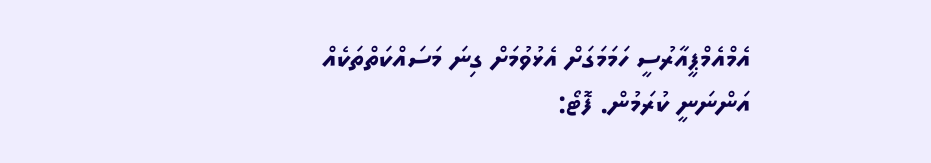އެމްއެމްޕީއާރުސީ ހަމަމަގަށް އެޅުވުމަށް ގިނަ މަސައްކަތްތަކެއް އަންނަނީ ކުރަމުން. ފޮޓޯ: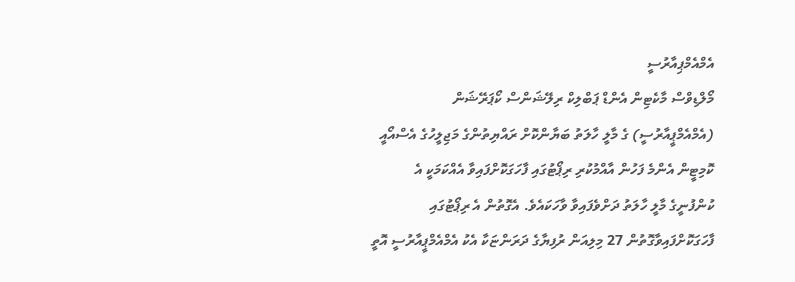އެމްއެމްޕިއާރުސީ
މޯލްޑިވްސް މާކެޓިން އެންޑް ޕަބްލިކް ރިލޭޝަންސް ކޯޕަރޭޝަން (އެމްއެމްޕީއާރުސީ) ގެ މާލީ ހާލަތު ބަޔާންކޮށް ރައްޔިތުންގެ މަޖިލީހުގެ އެސްއޯއީ ކޮމިޓީން އެންމެ ފަހުން އާއްމުކުރި ރިޕޯޓުގައި ފާހަގަކޮށްފައިވާ އެއްކަމަކީ އެ ކުންފުނީގެ މާލީ ހާލަތު ދަށްވެފައިވާ ވާހަކައެވެ. އެގޮތުން އެ ރިޕޯޓުގައި ފާހަގަކޮށްފައިވާގޮތުން 27 މިލިއަން ރުފިޔާގެ ދަރަންޏަކާ އެކު އެމްއެމްޕީއާރުސީ އޮތީ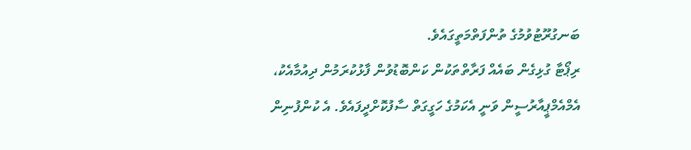ބަނގުރޫޓުވުމުގެ ތުންފަތްމަތީގައެވެ.
ރިޕޯޓާ ގުޅިގެން ބައެއް ފަރާތްތަކުން ކަންބޮޑުވުން ފާޅުކުރަމުން ދިއުމާއެކު، އެމްއެމްޕީއާރުސީން ވަނީ އެކަމުގެ ހަގީގަތް ސާފުކޮށްދީފައެވެ. އެ ކުންފުނިން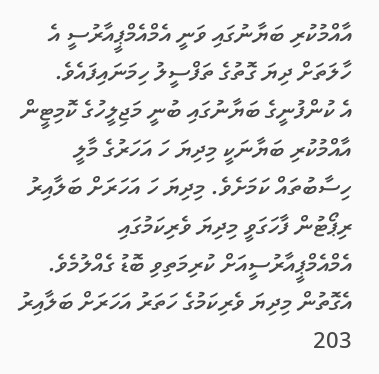އާއްމުކުރި ބަޔާނުގައި ވަނީ އެމްއެމްޕީއާރުސީ އެ ހާލަތަށް ދިޔަ ގޮތުގެ ތަފްސީލު ހިމަނައިފައެވެ.
އެ ކުންފުނީގެ ބަޔާނުގައި ބުނީ މަޖިލީހުގެ ކޮމިޓީން އާއްމުކުރި ބަޔާނަކީ މިދިޔަ ހަ އަހަރުގެ މާލީ ހިސާބުތައް ކަމަށެވެ. މިދިޔަ ހަ އަހަރަށް ބަލާއިރު ރިޕޯޓުން ފާހަގަވީ މިދިޔަ ވެރިކަމުގައި އެމްއެމްޕީއާރުސީއަށް ކުރިމަތިވި ބޮޑު ގެއްލުމެވެ. އެގޮތުން މިދިޔަ ވެރިކަމުގެ ހަތަރު އަހަރަށް ބަލާއިރު 203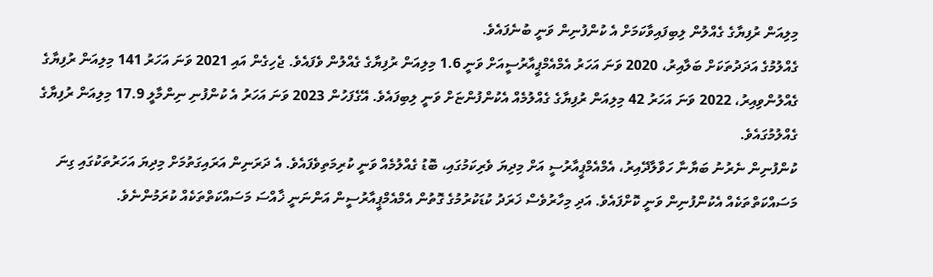މިލިއަން ރުފިޔާގެ ގެއްލުން ލިބިފައިވާކަމަށް އެ ކުންފުނިން ވަނީ ބުނެފައެވެ.
ގެއްލުމުގެ އަދަދުތަކަށް ބަލާއިރު، 2020 ވަނަ އަހަރު އެމްއެމްޕީއާރުސީއަށް ވަނީ 1.6 މިލިއަން ރުފިޔާގެ ގެއްލުން ވެފައެވެ. ޖެހިގެން އައި 2021 ވަނަ އަހަރު 141 މިލިއަން ރުފިޔާގެ ގެއްލުންވިއިރު، 2022 ވަނަ އަހަރު 42 މިލިއަން ރުފިޔާގެ ގެއްލުމެއް އެކުންފުންޏަށް ވަނީ ލިބިފައެވެ. އޭގެފަހުން 2023 ވަނަ އަހަރު އެ ކުންފުނި ނިންމާލީ 17.9 މިލިއަން ރުފިޔާގެ ގެއްލުމުގައެވެ.
ކުންފުނިން ނެރުނު ބަޔާނާ ހަވާލާދޭއިރު، އެމްއެމްޕީއާރުސީ އަށް މިދިޔަ ވެރިކަމުގައި، ބޮޑު ގެއްލުމެއް ވަނީ ކުރިމަތިވެފައެވެ. އެ ދަރަނިން އަރައިގަތުމަށް މިދިޔަ އަހަރުތަކުގައި ގިނަ މަސައްކަތްތަކެއް އެކުންފުނިން ވަނީ ކޮށްފައެވެ. އަދި މިހާރުވެސް ޚަރަދު ކުޑަކުރުމުގެ ގޮތުން އެމްއެމްޕީއާރުސީން އަންނަނީ ޚާއްސަ މަސައްކަތްތަކެއް ކުރަމުންނެވެ.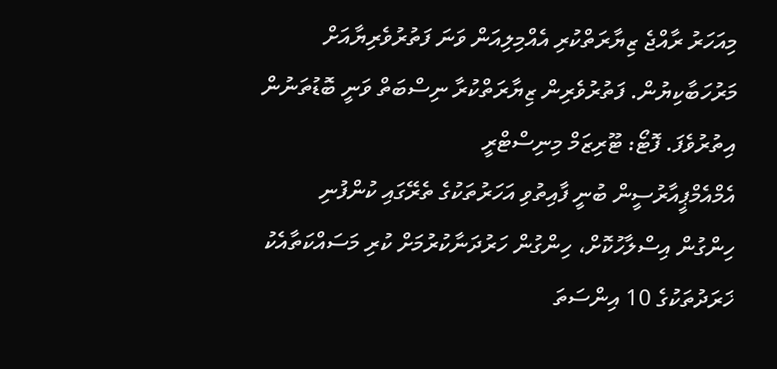މިއަހަރު ރާއްޖެ ޒިޔާރަތްކުރި އެއްމިލިއަން ވަނަ ފަތުރުވެރިޔާއަށް މަރުހަބާކިޔުން. ފަތުރުވެރިން ޒިޔާރަތްކުރާ ނިސްބަތް ވަނީ ބޮޑުތަނުން އިތުރުވެފަ. ފޮޓޯ: ޓޫރިޒަމް މިނިސްޓްރީ
އެމްއެމްޕީއާރުސީން ބުނީ ފާއިތުވި އަހަރުތަކުގެ ތެރޭގައި ކުންފުނި ހިންގުން އިސްލާހުކޮށް، ހިންގުން ހަރުދަނާކުރުމަށް ކުރި މަސައްކަތާއެކު ޚަރަދުތަކުގެ 10 އިންސަތަ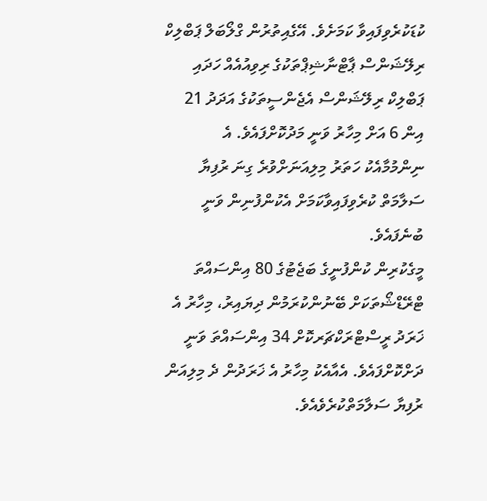ކުޑަކުރެވިފައިވާ ކަމަށެވެ. އޭގެއިތުރުން ގްލޯބަލް ޕަބްލިކް ރިލޭޝަންސް ޕާޓްނާޝިޕްތަކުގެ ރިވިއުއެއް ހަދައި ޕަބްލިކް ރިލޭޝަންސް އެޖެންސީތަކުގެ އަދަދު 21 އިން 6 އަށް މިހާރު ވަނީ މަދުކޮށްފައެވެ. އެ ނިންމުމާއެކު ހަތަރު މިލިއަނަށްވުރެ ގިނަ ރުފިޔާ ސަލާމަތް ކުރެވިފައިވާކަމަށް އެކުންފުނިން ވަނީ ބުނެފައެވެ.
މީގެކުރިން ކުންފުނީގެ ބަޖެޓުގެ 80 އިންސައްތަ ޓްރޭޑްޝޯތަކަށް ބޭނުންކުރަމުން ދިޔައިރު، މިހާރު އެ ޚަރަދު ރީސްޓްރަކްޗަރކޮށް 34 އިންސައްތަ ވަނީ ދަށްކޮށްފައެވެ. އެއާއެކު މިހާރު އެ ޚަރަދުން ދެ މިލިއަން ރުފިޔާ ސަލާމަތްކުރެވެއެވެ.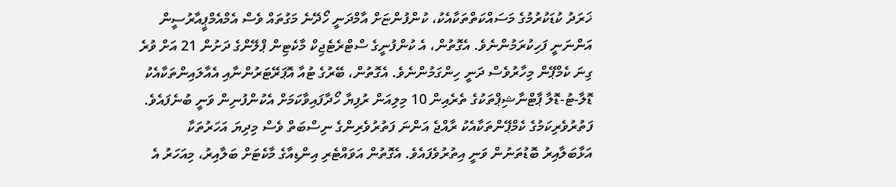ޚަރަދު ކުޑަކުރުމުގެ މަސައްކަތްތަކާއެކު، ކުންފުންޏަށް އާމްދަނީ ހޯދޭނެ މަގުތައް ވެސް އެމްއެމްޕީއާރުސީން އަންނަނީ ފަހިކުރަމުންނެވެ. އެގޮތުން، އެ ކުންފުނީގެ ސްޓްރެޓެޖިކް މާކެޓިން ޕްލޭންގެ ދަށުން 21 އަށް ވުރެ ގިނަ ކެމްޕޭން މިހާރުވެސް ދަނީ ހިންގަމުންނެވެ. އެގޮތުން، ބޭރުގެ ޓުއާ އޮޕަރޭޓަރުންނާއި އެއާލައިންތަކާއެކު ޑޮލާ-ޓު-ޑޮލާ ޕާޓްނާޝިޕްތަކުގެ ތެރެއިން 10 މިލިއަން ރުފިޔާ ހޯދާފައިވާކަމަށް އެކުންފުނިން ވަނީ ބުނެފައެވެ.
ފަތުރުވެރިކަމުގެ ކެމްޕޭންތަކާއެކު ރާއްޖެ އަންނަ ފަތުރުވެރިންގެ ނިސްބަތް ވެސް މިދިޔަ އަހަރުތަކާ އަޅާބަލާއިރު ބޮޑުތަނުން ވަނީ އިތުރުވެފައެވެ. އެގޮތުން އަވައްޓެރި އިންޑިއާގެ މާކެޓަށް ބަލާއިރު، މިއަހަރު އެ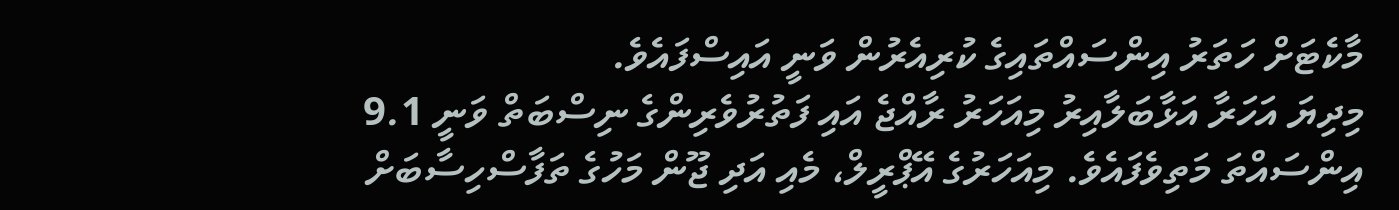މާކެޓަށް ހަތަރު އިންސައްތައިގެ ކުރިއެރުން ވަނީ އައިސްފައެވެ.
މިދިޔަ އަހަރާ އަޅާބަލާއިރު މިއަހަރު ރާއްޖެ އައި ފަތުރުވެރިންގެ ނިސްބަތް ވަނީ 9.1 އިންސައްތަ މަތިވެފައެވެ. މިއަހަރުގެ އޭޕްރީލް، މެއި އަދި ޖޫން މަހުގެ ތަފާސްހިސާބަށް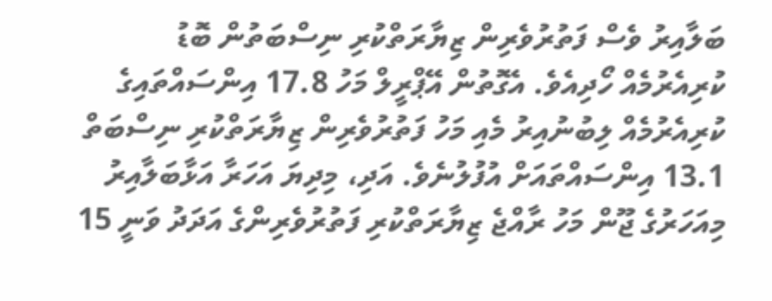ބަލާއިރު ވެސް ފަތުރުވެރިން ޒިޔާރަތްކުރި ނިސްބަތުން ބޮޑު ކުރިއެރުމެއް ހޯދިއެވެ. އެގޮތުން އޭޕްރީލް މަހު 17.8 އިންސައްތައިގެ ކުރިއެރުމެއް ލިބުނުއިރު މެއި މަހު ފަތުރުވެރިން ޒިޔާރަތްކުރި ނިސްބަތް 13.1 އިންސައްތައަށް އުފުލުނެވެ. އަދި، މިދިޔަ އަހަރާ އަޅާބަލާއިރު މިއަހަރުގެ ޖޫން މަހު ރާއްޖެ ޒިޔާރަތްކުރި ފަތުރުވެރިންގެ އަދަދު ވަނީ 15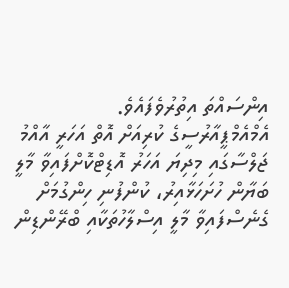އިންސައްތަ އިތުރުވެފައެވެ.
އެމްއެމްޕީއާރުސީގެ ކުރިއަށް އޮތް އަހަރީ އާއްމު ޖަލްސާގައި މިދިޔަ އަހަރު އޮޑިޓްކޮށްފައިވާ މާލީ ބަޔާން ހުށަހަޅާއިރު، ކުންފުނި ހިންގުމަށް ގެނެސްފައިވާ މާލީ އިސްލާހުތަކާއި ބްރޭންޑިން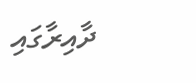ދާއިރާގައި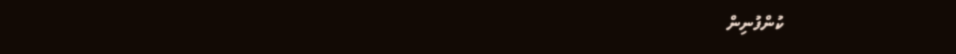ކުންފުނިން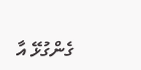ގެންގުޅޭ އާ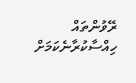ރޭވުންތައް ހިއްސާކުރާނެކަމަށް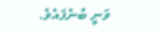ވަނީ ބުނެފައެވެ.